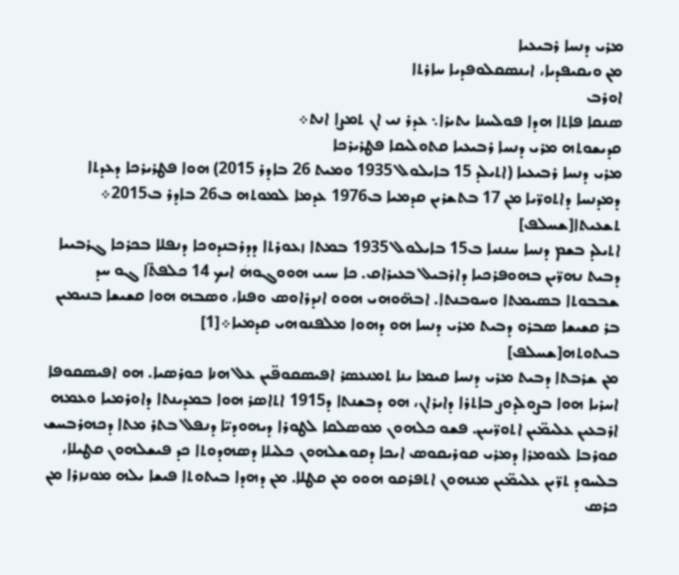ܡܪܝ ܕܢܚܐ ܪܒܝܥܝܐ
ܡܢ ܘܝܩܝܦܕܝܐ، ܐܝܢܣܩܠܘܦܕܝܐ ܚܐܪܬܐ
ܐܘܪܒ
ܣܢܩܐ ܦܐܬܐ ܗܕܐ ܦܘܠܚܢܐ ܝܬܝܪܐ܆ ܥܕܪ ܢܝ ܐܢ ܬܡܨܐ ܐܢܬ܀
ܩܕܝܫܘܬܗ ܡܪܝ ܕܢܚܐ ܪܒܝܥܝܐ ܩܬܘܠܝܩܐ ܦܛܪܝܪܟܐ
ܡܪܝ ܕܢܚܐ ܪܒܝܥܝܐ (ܐܬܝܠܕ 15 ܒܐܝܠܘܠ 1935 ܘܡܝܬ 26 ܒܐܕܪ 2015) ܗܘܐ ܦܛܪܝܪܟܐ ܕܥܕܬܐ ܕܡܕܢܚܐ ܕܐܬܘܪ̈ܝܐ ܡܢ 17 ܒܬܫܪܝܢ ܩܕܡܝܐ ܒ1976 ܥܕܡܐ ܠܡܘܬܗ ܒ26 ܒܐܕܪ ܒ2015܀
ܬܫܥܝܬܐ[ܫܚܠܦ]
ܐܬܝܠܕ ܒܫܡ ܕܢܚܐ ܚܢܢܝܐ ܒ15 ܒܐܝܠܘܠ 1935 ܒܡܬܐ ܙܥܘܪܬܐ ܕܕܪܒܢܕܘܟܐ ܕܢܦܠܐ ܒܟܪܟܐ ܓܪܒܝܝܐ ܕܒܝܬ ܢܗܪ̈ܝܢ ܒܗܘܦܪܟܝܐ ܕܐܪܒܝܠ ܒܥܝܪܐܩ. ܟܐ ܚܝܝ ܗܘܘܓܘܗܿ ܐܝܟ 14 ܟܠܦܬ̈ܐ ܓܘ ܚܕ ܫܒܒܘܬܐ ܒܣܝܡܬܐ ܘܚܘܒܢܬܐ. ܐܒܗ̈ܘܗܝ ܗܘܘ ܐܢܕܪܐܘܣ ܘܦܢܐ، ܘܣܒܗ ܗܘܐ ܩܫܝܫܐ ܒܢܝܡܝܢ ܒܪ ܩܫܝܫܐ ܣܒܪܘ ܕܒܝܬ ܡܪܝ ܕܢܚܐ ܗܘ ܕܗܘܐ ܡܠܦܢܘܗܝ ܩܕܡܝܐ܀[1]
ܒܝܬܘܬܗ[ܫܚܠܦ]
ܡܢ ܫܪܒܬܐ ܕܒܝܬ ܡܪܝ ܕܢܚܐ ܩܝܡܐ ܝܢܐ ܬܡܢܥܣܪ ܐܦܝܣܩܘܦ̈ܝܢ ܥܠ ܗܢܐ ܟܘܪܣܝܐ. ܗܘ ܐܦܝܣܩܘܦܐ ܐܚܪܝܐ ܗܘܐ ܒܨܘܠܕܘܨ ܒܐܬܪܐ ܕܐܝܪܐܢ، ܗܘ ܕܒܫܢܬܐ ܕ1915 ܐܬܐܣܪ ܗܘܐ ܒܡܕܝܢܬܐ ܕܐܘܪܡܝܐ ܘܥܡܗ ܐܪܒܥܝܢ ܥܠܝܡ̈ܝܢ ܐܬܘܪ̈ܝܝܢ. ܦܫܘ ܟܠܗܘܢ ܡܘܣܠܩܐ ܠܛܘܪܐ ܕܝܗܘܕܝ̈ܐ ܕܢܦܠ ܒܬܪ ܡܬܐ ܕܟܗܪܒܚܫ ܩܘܪܒܐ ܠܥܘܡܪܐ ܕܡܪܝ ܩܘܪܝܩܘܣ ܐܝܟܐ ܕܩܘܫܠܗܘܢ ܟܠܝܠܐ ܕܣܗܕܘܬܐ ܟܕ ܦܝܫܠܗܘܢ ܩܛܝܠܐ، ܒܠܚܘܕ ܬܪ̈ܝܢ ܥܠܝܡ̈ܝܢ ܡܢܗܘܢ ܐܬܦܪܩܘ ܗܘܘ ܡܢ ܩܛܠܐ. ܡܢ ܕܗܕܐ ܒܝܬܘܬܐ ܦܝܫܐ ܝܠܗ ܡܘܢܙܪܐ ܡܢ ܟܪܣ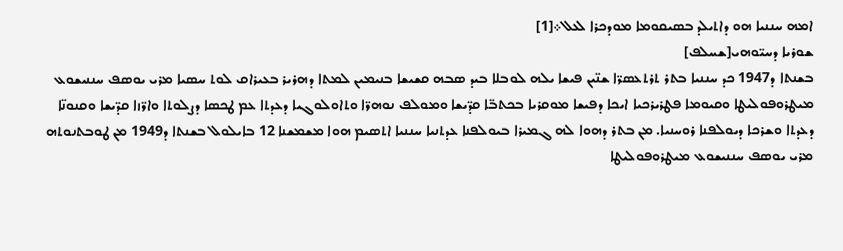ܐܡܗ ܚܢܢܝܐ ܗܘ ܕܐܬܝܠܕ ܒܣܝܩܘܡܐ ܡܘܕܟܪܐ ܠܥܠ܀[1]
ܫܘܪܝܐ ܕܚܝ̈ܘܗܝ[ܫܚܠܦ]
ܒܫܢܬܐ ܕ1947 ܟܕ ܚܢܢܝܐ ܒܬܪ ܬܪܬܥܣܪ̈ܐ ܫܢ̈ܝܢ ܦܝܫܐ ܝܠܗ ܠܘܒܠܐ ܒܝܕ ܣܒܗ ܩܫܝܫܐ ܒܢܝܡܝܢ ܠܡܬܐ ܕܗܪܝܪ ܒܥܝܪܐܩ ܠܘܬ ܚܣܝܐ ܡܪܝ ܝܘܣܦ ܚܢܢܝܫܘܥ ܡܝܛܪܘܦܘܠܝܛܐ ܘܩܝܘܡܐ ܦܛܪܝܪܟܝܐ ܐܝܟܐ ܕܦܝܫܐ ܡܘܩܪܝܐ ܒܟܬܒ̈ܐ ܩܕ̈ܝܫܐ ܘܡܘܠܦ ܢܘܗܪ̈ܐ ܘܬܐܘܠܘܓܝܐ ܕܥܕܬܐ ܥܡ ܛܟܣܐ ܕܨܠܘܬܐ ܘܐܪ̈ܙܐ ܩܕ̈ܝܫܐ ܘܩܢܘܢ̈ܐ ܕܥܕܬܐ ܘܫܪܟܐ ܕܝܘܠܦܢܐ ܪܘܚܢܝܐ. ܡܢ ܒܬܪ ܕܗܘܐ ܠܗ ܓܡܝܪܐ ܒܝܘܠܦܢܐ ܥܕܬܢܝܐ ܚܢܢܝܐ ܐܬܣܝܡ ܗܘܐ ܡܫܡܫܢܐ 12 ܒܐܝܠܘܠ ܒܫܢܬܐ ܕ1949 ܡܢ ܛܘܒܬܢܘܬܗ ܡܪܝ ܝܘܣܦ ܚܢܢܝܫܘܥ ܡܝܛܪܘܦܘܠܝܛܐ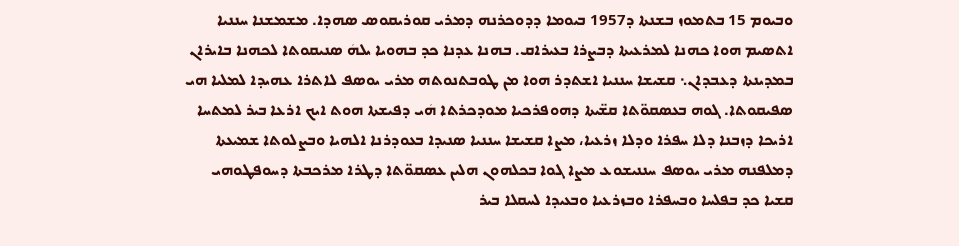ܘܒܝܘܡ 15 ܒܬܡܘܙ ܒܫܢܬܐ ܕ1957 ܒܝܘܡܐ ܕܕܘܟܪܢܗ ܕܡܪܝ ܩܘܪܝܩܘܣ ܣܗܕܐ. ܡܫܡܫܢܐ ܚܢܢܝܐ ܐܬܣܝܡ ܗܘܐ ܟܗܢܐ ܠܡܪܥܝܬܐ ܕܒܨܪܐ ܒܥܝܪܐܩ. ܒܗܢܐ ܥܕܢܐ ܟܕ ܒܗܘܝܐ ܝܠܗܿ ܣܢܝܩܘܬܐ ܠܟܗܢܐ ܒܐܝܪܐܢ ܒܡܕܝܢܬܐ ܕܥܒܕܐܢ܆ ܩܫܝܫܐ ܚܢܢܝܐ ܐܫܬܕܪ ܗܘܐ ܡܢ ܛܘܒܬܢܘܬܗ ܡܪܝ ܝܘܣܦ ܠܐܬܪܐ ܥܗܝܕܐ ܠܡܠܝܐ ܗܝ ܣܦܝܩܘܬܐ. ܓܘܗ ܒܥܣܩܘ̈ܬܐ ܩܫ̈ܝܬܐ ܕܗܘܦܪܟܝܐ ܡܘܕܟܪܬܐ ܗܿܝ ܕܦܝܫܬܐ ܗܘܬ ܐܝܟ ܐܪܥܐ ܒܝܪ ܠܡܬܚܐ ܐܪܝܟܐ ܕܙܒܢܐ ܕܠܐ ܚܦܪܐ ܘܕܠܐ ܙܪܥܝܐ، ܡܨܐ ܩܫܝܫܐ ܚܢܢܝܐ ܣܢܝܕܐ ܒܥܘܕܪܢܐ ܐܠܗܝܐ ܘܒܨܠܘܬܐ ܫܡܝܥܬܐ ܕܡܠܦܢܗ ܡܪܝ ܝܘܣܦ ܚܢܢܝܫܘܥ ܡܨܐ ܓܘܐ ܒܟܠܗܘܢ ܗܠܝܢ ܥܣܩܘ̈ܬܐ ܕܛܪܐ ܡܪܟܒܬܐ ܕܚܘܦܛܘܗܝ ܩܫܝܐ ܟܕ ܒܦܠܚܐ ܘܒܚܦܪܐ ܘܒܙܪܥܝܐ ܘܒܥܝܕܐ ܠܚܩܠܐ ܒܝܪ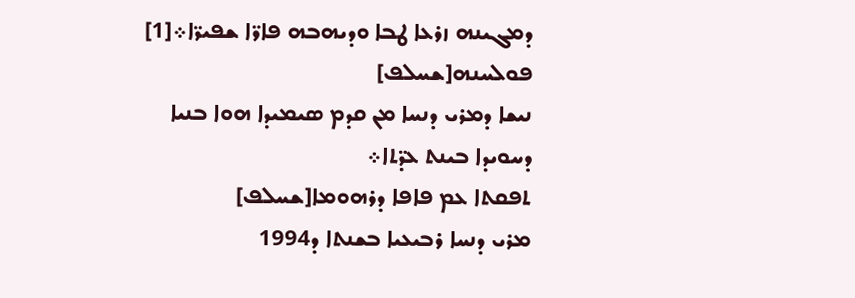ܕܡܓܝܢܗ ܙܪܥܐ ܛܒܐ ܘܕܝܗܒܗ ܦܐܪ̈ܐ ܫܦܝܪ̈ܐ܀[1]
ܦܘܠܚܢܗ[ܫܚܠܦ]
ܢܝܫܐ ܕܡܪܝ ܕܢܚܐ ܡܢ ܩܕܡ ܣܝܡܝܕܐ ܗܘܐ ܒܢܝܐ ܕܚܘܝܕܐ ܒܝܢܬ ܥܕ̈ܬܐ܀
ܬܦܩܬܐ ܥܡ ܦܐܦܐ ܕܪܗܘܡܐ[ܫܚܠܦ]
ܡܪܝ ܕܢܚܐ ܪܒܝܥܝܐ ܒܫܢܬܐ ܕ1994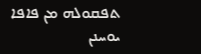ܬܦܩܘܠܗ ܡܢ ܦܐܦܐ ܝܘܚܢܢ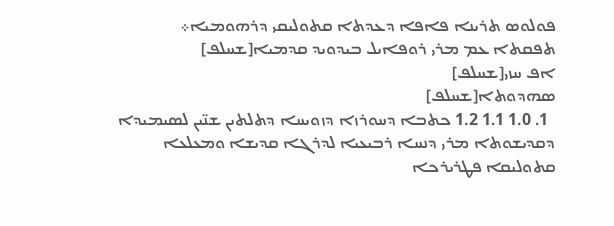ܦܘܠܘܣ ܬܪܝܢܐ ܦܐܦܐ ܕܥܕܬܐ ܩܬܘܠܝܩܝ ܕܪܗܘܡܝܐ܀
ܬܦܩܬܐ ܥܡ ܡܪܝ ܪܘܦܐܝܠ ܒܝܕܘܝܕ ܩܕܡܝܐ[ܫܚܠܦ]
ܐܦ ܚܙܝ[ܫܚܠܦ]
ܣܗܕܘܬܐ[ܫܚܠܦ]
  1. 1.0 1.1 1.2 ܟܬܒܐ ܕܚܘܪܙܐ ܕܙܘܝܚܐ ܕܬܠܬܝܢ ܫܢ̈ܝܢ ܠܣܝܡܝܕܐ ܕܩܕܝܫܘܬܐ ܡܪܝ ܕܢܚܐ ܪܒܝܥܝܐ ܠܕܪܓܐ ܩܕܝܫܐ ܘܡܥܠܥܐ ܩܬܘܠܝܩܐ ܦܛܪܝܪܟܐ